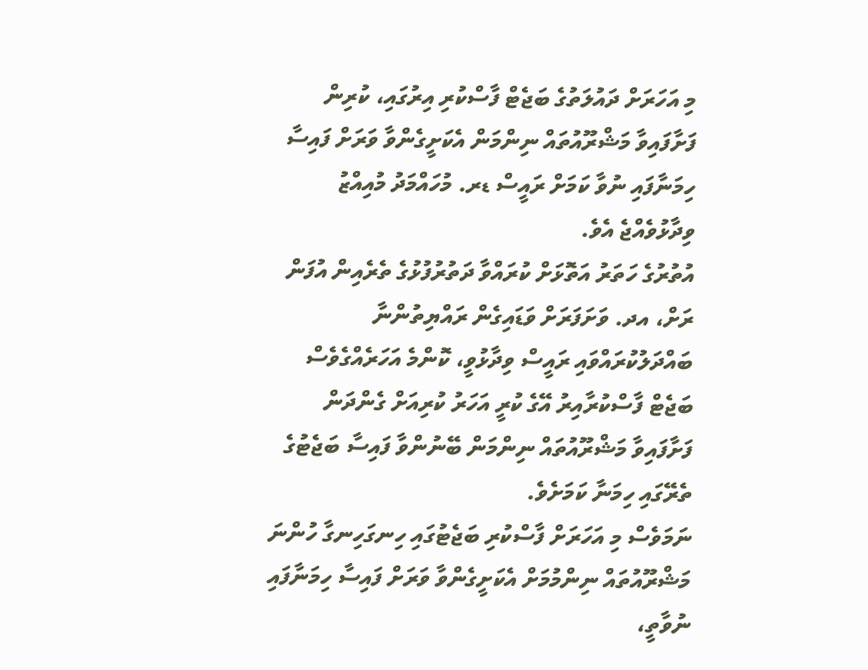މި އަހަރަށް ދައުލަތުގެ ބަޖެޓް ފާސްކުރި އިރުގައި، ކުރިން ފަށާފައިވާ މަޝްރޫއުތައް ނިންމަން އެކަށީގެންވާ ވަރަށް ފައިސާ ހިމަނާފައި ނުވާ ކަމަށް ރައީސް ޑރ. މުހައްމަދު މުއިއްޒު ވިދާޅުވެއްޖެ އެވެ.
އުތުރުގެ ހަތަރު އަތޮޅަށް ކުރައްވާ ދަތުރުފުޅުގެ ތެރެއިން އުފަން ރަށް، އދ. ވަށަފަރަށް ވަޑައިގެން ރައްޔިތުންނާ ބައްދަލުކުރައްވައި ރައީސް ވިދާޅުވީ، ކޮންމެ އަހަރެއްގެވެސް ބަޖެޓް ފާސްކުރާއިރު އޭގެ ކުރީ އަހަރު ކުރިއަށް ގެންދަން ފަށާފައިވާ މަޝްރޫއުތައް ނިންމަން ބޭނުންވާ ފައިސާ ބަޖެޓުގެ ތެރޭގައި ހިމަނާ ކަމަށެވެ.
ނަމަވެސް މި އަހަރަށް ފާސްކުރި ބަޖެޓުގައި ހިނގަހިނގާ ހުންނަ މަޝްރޫއުތައް ނިންމުމަށް އެކަށީގެންވާ ވަރަށް ފައިސާ ހިމަނާފައި ނުވާތީ،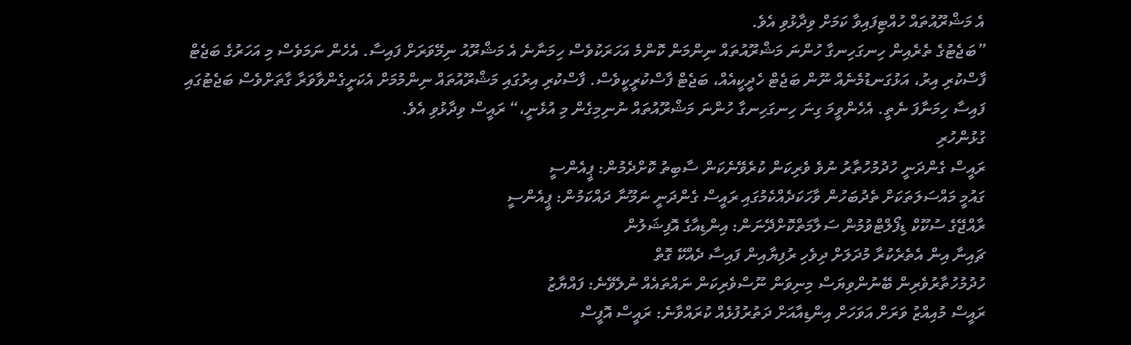އެ މަޝްރޫއުތައް ހުއްޓިފައިވާ ކަމަށް ވިދާޅުވި އެވެ.
”ބަޖެޓުގެ ތެރެއިން ހިނގަހިނގާ ހުންނަ މަޝްރޫއުތައް ނިންމަން ކޮންމެ އަހަރަކުވެސް ހިމަނާނެ އެ މަޝްރޫއު ނިމޭވަރަށް ފައިސާ. އެހެން ނަމަވެސް މި އަހަރުގެ ބަޖެޓް ފާސްކުރި އިރު، އަޅުގަނޑުމެނެއް ނޫން ބަޖެޓް ހެދީކީއެއް، ބަޖެޓް ފާސްކުރީކީވެސް. ފާސްކުރި އިރުގައި މަޝްރޫއުތައް ނިންމުމަށް އެކަށީގެންވާވަރާ ގާތަށްވެސް ބަޖެޓުގައި ފައިސާ ހިމަނާފަ ނެތީ. އެހެންވީމަ ގިނަ ހިނގަހިނގާ ހުންނަ މަޝްރޫއުތައް ނުނިމިގެން މި އުޅެނީ،“ ރައީސް ވިދާޅުވި އެވެ.
ގުޅުންހުރި
ރައީސް ގެންދަނީ ހުދުމުހުތާރު ނުވެ ވެރިކަން ކުރެވޭނެކަން ސާބިތު ކޮށްދެމުން: ޕީއެންސީ
ގައުމީ މައްސަލަތަކަށް ތެދުބަހުން ވާހަކަދެއްކެމުގައި ރައީސް ގެންދަނީ ނަމޫނާ ދައްކަމުން: ޕީއެންސީ
ރާއްޖޭގެ ސުކޫކް ޑިފޯލްޓްވުމުން ސަލާމަތްކޮށްދޭނަން: އިންޑިއާގެ އޮފިޝަލުން
ޗައިނާ އިން އެތެރެކުރާ މުދަލަށް ދިވެހި ރުފިޔާއިން ފައިސާ ދެއްކޭ ގޮތް
ހުދުމުހުތާރުވެރިން ބޭނުންވިޔަސް މިނިވަން ނޫސްވެރިކަން ނައްތައެއް ނުލެވޭނެ: ފައްޔާޒު
ރައީސް މުއިއްޒު ވަރަށް އަވަހަށް އިންޑިއާއަށް ދަތުރުފުޅެއް ކުރައްވާނެ: ރައީސް އޮފީސް